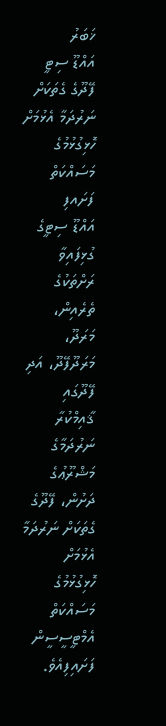ޚަބަރު
އައްޑޫ ސިޓީ ފޭދޫގެ ގެތަކަށް ނަރުދަމާ އެޅުމަށް ހޮޅިގުޅުމުގެ މަސައްކަތް ފަށައފި
އައްޑޫ ސިޓީގެ ގުޅިފައިވާ ރަށްތަކުގެ ތެރެއިން، މަރަދޫ، މަރަދޫފޭދޫ، އަދި ފޭދޫގައި ޤާއިމްކުރާ ނަރުދަމާގެ މަޝްރޫޢުގެ ދަށުން، ފޭދޫގެ ގެތަކަށް ނަރުދަމާ އެޅުމަށް ހޮޅިގުޅުމުގެ މަސައްކަތް އެމްޓީސީސީން ފަށައިފިއެވެ.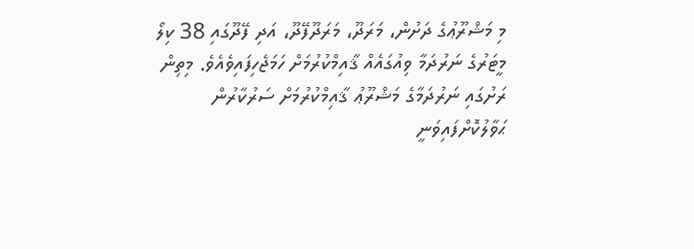މި މަޝްރޫޢުގެ ދަށުން، މަރަދޫ، މަރަދޫފޭދޫ، އަދި ފޭދޫގައި 38 ކިލޯ މީޓަރުގެ ނަރުދަމާ ވިއުގައެއް ޤާއިމްކުރުމަށް ހަމަޖެހިފައިވެއެވެ. މިތިން ރަށުގައި ނަރުދަމާގެ މަޝްރޫޢު ޤާއިމްކުރުމަށް ސަރުކާރުން ޙަވާލުކޮށްފައިވަނީ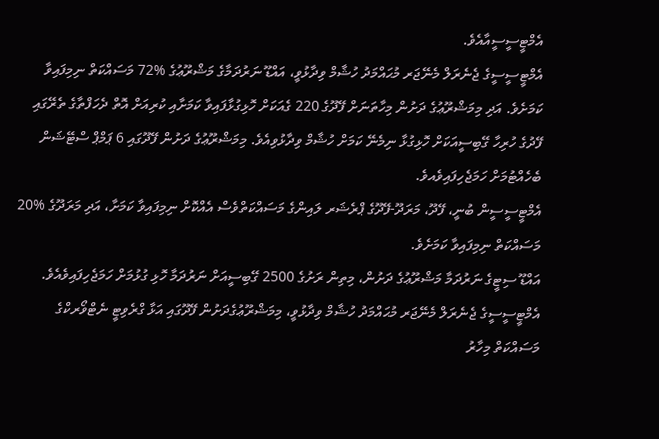އެމްޓީސީސީއާއެވެ.
އެމްޓީސީސީގެ ޖެނެރަލް މެނޭޖަރ މުޙައްމަދު ހުޝާމް ވިދާޅުވީ، އައްޑޫ ނަރުދަމާގެ މަޝްރޫޢުގެ %72 މަސައްކަތް ނިމިފައިވާ ކަމަށެވެ. އަދި މިމަޝްރޫޢުގެ ދަށުން މިހާތަނަށް ފޭދޫގެ 220 ގެއަކަށް ހޮޅިގުޅާފައިވާ ކަމަށާއި ކުރިއަށް އޮތް ދެހަފްތާގެ ތެރޭގައި ފޭދުގެ ހުރިހާ ގޭބިސީއަކަށް ހޮޅިގުޅާ ނިމެނޭ ކަމަށް ހުޝާމް ވިދާޅުވިއެވެ. މިމަޝްރޫޢުގެ ދަށުން ފޭދޫގައި 6 ޕަމްޕް ސްޓޭޝަން ބެހެއްޓުމަށް ހަމަޖެހިފައިވެއވެ.
އެމްޓީސީސީން ބުނީ، ފޭދޫ، މަރަދޫ-ފޭދޫގެ ޕްރެޝަރ ލައިންގެ މަސައްކަތްވެސް އެއްކޮށް ނިމިފައިވާ ކަމަށާ، އަދި މަރަދޫގެ %20 މަސައްކަތް ނިމިފައިވާ ކަމަށެވެ.
އައްޑޫ ސިޓީގެ ނަރުދަމާ މަޝްރޫޢުގެ ދަށުން، މިތިން ރަށުގެ 2500 ގޭބިސީއަށް ނަރުދަމާ ހޮޅި ގުޅުމަށް ހަމަޖެހިފައިވެއެވެ.
އެމްޓީސީސީގެ ޖެނެރަލް މެނޭޖަރ މުޙައްމަދު ހުޝާމް ވިދާޅުވީ، މިމަޝްރޫޢުގެދަށުން ފޭދޫގައި އަޅާ ގްރެވިޓީ ނެޓްވޯރކްގެ މަސައްކަތް މިހާރު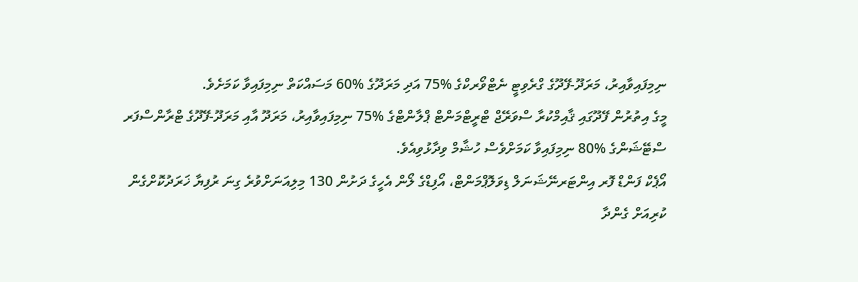ނިމިފައިވާއިރު، މަރަދޫ-ފޭދޫގެ ގްރެވިޓީ ނެޓްވޯރކްގެ %75 އަދި މަރަދޫގެ %60 މަސައްކަތް ނިމިފައިވާ ކަމަށެވެ.
މީގެ އިތުރުން ފޭދޫގައި ޤާއިމްކުރާ ސްވަރޭޖް ޓްރީޓްމަންޓް ޕްލާންޓްގެ %75 ނިމިފައިވާއިރު، މަރަދޫ އާއި މަރަދޫ-ފޭދޫގެ ޓްރާންސްފަރ ސްޓޭޝަންގެ %80 ނިމިފައިވާ ކަމަށްވެސް ހުޝާމް ވިދާޅުވިއެވެ.
އޯޕެކް ފަންޑް ފޮރ އިންޓަރނޭޝަނަލް ޑިވަލޮޕްމަންޓް، އޯފިޑްގެ ލޯން އެހީގެ ދަށުން 130 މިލިއަނަށްވުރެ ގިނަ ރުފިޔާ ޚަރަދުކޮށްގެން ކުރިއަށް ގެންދާ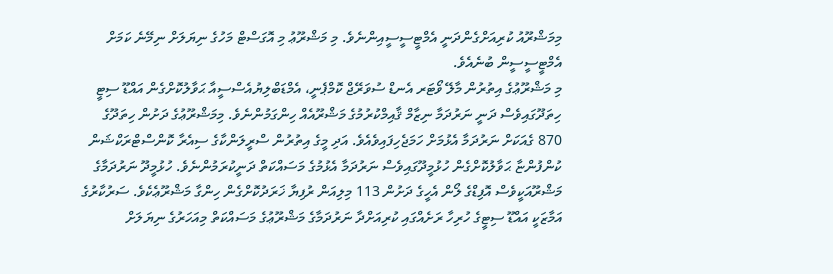މިމަޝްރޫއު ކުރިއަށްގެންދަނީ އެމްޓީސީސީއިންނެވެ. މި މަޝްރޫޢު މި އޮގަސްޓް މަހުގެ ނިޔަލަށް ނިމޭނެ ކަމަށް އެމްޓީސީސީން ބުނެއެވެ.
މި މަޝްރޫޢުގެ އިތުރުން މާލޭ ވޯޓަރ އެނޑް ސުވަރޭޖް ކޮމްޕެނީ، އެމްޑަބްލިޔުއެސްސީއާ ޙަވާލުކޮށްގެން އައްޑޫ ސިޓީ ހިތަދޫގައިވެސް ދަނީ ނަރުދަމާ ނިޒާމް ޤާއިމްކުރުމުގެ މަޝްރޫއެއް ހިންގަމުންނެވެ. މިމަޝްރޫޢުގެ ދަށުން ހިތަދޫގެ 870 ގެއަކަށް ނަރުދަމާ އެޅުމަށް ހަމަޖެހިފައިވެއެވެ. އަދި މީގެ އިތުރުން ސްރީލަންކާގެ ސިއެރާ ކޮންސްޓްރަކްޝަން ކުންފުންޏާ ޙަވާލުކޮށްގެން ހުޅުމީދޫގައިވެސް ނަރުދަމާ އެޅުމުގެ މަސައްކަތް ދަނީކުރަމުންނެވެ. ހުޅުމީދޫ ނަރުދަމާގެ މަޝްރޫއަކީވެސް އޮފިޑްގެ ލޯން އެހީގެ ދަށުން 113 މިލިއަން ރުފިޔާ ޚަރަދުކޮށްގެން ހިންގާ މަޝްރޫޢެކެވެ. ސަރުކާރުގެ އަމާޒަކީ އައްޑޫ ސިޓީގެ ހުރިހާ ރަށެއްގައި ކުރިއަށްދާ ނަރުދަމާގެ މަޝްރޫޢުގެ މަސައްކަތް މިއަހަރުގެ ނިޔަލަށް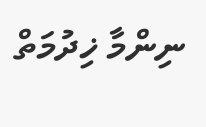ނިންމާ ޚިދުމަތް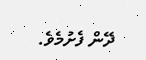ދޭން ފެށުމެވެ.